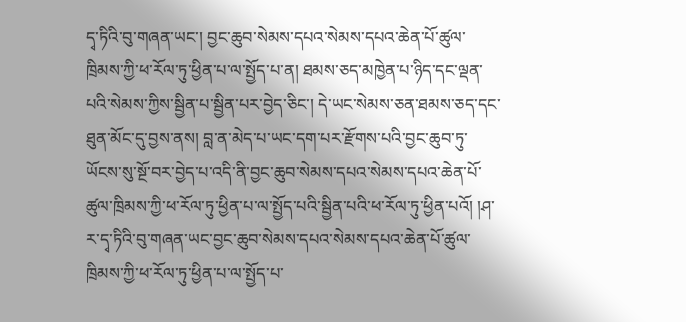དྭ་ཏིའི་བུ་གཞན་ཡང་། བྱང་ཆུབ་སེམས་དཔའ་སེམས་དཔའ་ཆེན་པོ་ཚུལ་ཁྲིམས་ཀྱི་ཕ་རོལ་ཏུ་ཕྱིན་པ་ལ་སྤྱོད་པ་ན། ཐམས་ཅད་མཁྱེན་པ་ཉིད་དང་ལྡན་པའི་སེམས་ཀྱིས་སྦྱིན་པ་སྦྱིན་པར་བྱེད་ཅིང་། དེ་ཡང་སེམས་ཅན་ཐམས་ཅད་དང་ཐུན་མོང་དུ་བྱས་ནས། བླ་ན་མེད་པ་ཡང་དག་པར་རྫོགས་པའི་བྱང་ཆུབ་ཏུ་ཡོངས་སུ་སྔོ་བར་བྱེད་པ་འདི་ནི་བྱང་ཆུབ་སེམས་དཔའ་སེམས་དཔའ་ཆེན་པོ་ཚུལ་ཁྲིམས་ཀྱི་ཕ་རོལ་ཏུ་ཕྱིན་པ་ལ་སྤྱོད་པའི་སྦྱིན་པའི་ཕ་རོལ་ཏུ་ཕྱིན་པའོ། །ཤ་ར་དྭ་ཏིའི་བུ་གཞན་ཡང་བྱང་ཆུབ་སེམས་དཔའ་སེམས་དཔའ་ཆེན་པོ་ཚུལ་ཁྲིམས་ཀྱི་ཕ་རོལ་ཏུ་ཕྱིན་པ་ལ་སྤྱོད་པ་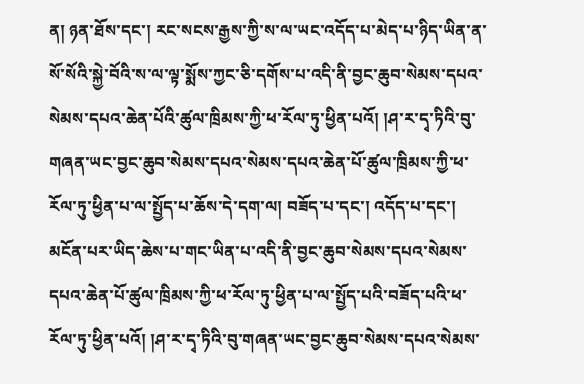ན། ཉན་ཐོས་དང་། རང་སངས་རྒྱས་ཀྱི་ས་ལ་ཡང་འདོད་པ་མེད་པ་ཉིད་ཡིན་ན་སོ་སོའི་སྐྱེ་བོའི་ས་ལ་ལྟ་སྨོས་ཀྱང་ཅི་དགོས་པ་འདི་ནི་བྱང་ཆུབ་སེམས་དཔའ་སེམས་དཔའ་ཆེན་པོའི་ཚུལ་ཁྲིམས་ཀྱི་ཕ་རོལ་ཏུ་ཕྱིན་པའོ། །ཤ་ར་དྭ་ཏིའི་བུ་གཞན་ཡང་བྱང་ཆུབ་སེམས་དཔའ་སེམས་དཔའ་ཆེན་པོ་ཚུལ་ཁྲིམས་ཀྱི་ཕ་རོལ་ཏུ་ཕྱིན་པ་ལ་སྤྱོད་པ་ཆོས་དེ་དག་ལ། བཟོད་པ་དང་། འདོད་པ་དང་། མངོན་པར་ཡིད་ཆེས་པ་གང་ཡིན་པ་འདི་ནི་བྱང་ཆུབ་སེམས་དཔའ་སེམས་དཔའ་ཆེན་པོ་ཚུལ་ཁྲིམས་ཀྱི་ཕ་རོལ་ཏུ་ཕྱིན་པ་ལ་སྤྱོད་པའི་བཟོད་པའི་ཕ་རོལ་ཏུ་ཕྱིན་པའོ། །ཤ་ར་དྭ་ཏིའི་བུ་གཞན་ཡང་བྱང་ཆུབ་སེམས་དཔའ་སེམས་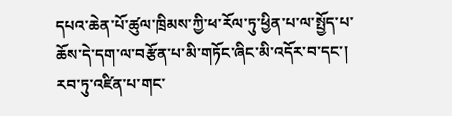དཔའ་ཆེན་པོ་ཚུལ་ཁྲིམས་ཀྱི་ཕ་རོལ་ཏུ་ཕྱིན་པ་ལ་སྤྱོད་པ་ཆོས་དེ་དག་ལ་བརྩོན་པ་མི་གཏོང་ཞིང་མི་འདོར་བ་དང་། རབ་ཏུ་འཛིན་པ་གང་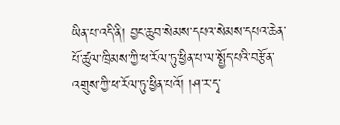ཡིན་པ་འདི་ནི། བྱང་ཆུབ་སེམས་དཔའ་སེམས་དཔའ་ཆེན་པོ་ཚུལ་ཁྲིམས་ཀྱི་ཕ་རོལ་ཏུ་ཕྱིན་པ་ལ་སྤྱོད་པའི་བརྩོན་འགྲུས་ཀྱི་ཕ་རོལ་ཏུ་ཕྱིན་པའོ། །ཤ་ར་དྭ་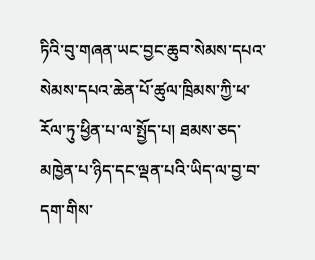ཏིའི་བུ་གཞན་ཡང་བྱང་ཆུབ་སེམས་དཔའ་སེམས་དཔའ་ཆེན་པོ་ཚུལ་ཁྲིམས་ཀྱི་ཕ་རོལ་ཏུ་ཕྱིན་པ་ལ་སྤྱོད་པ། ཐམས་ཅད་མཁྱེན་པ་ཉིད་དང་ལྡན་པའི་ཡིད་ལ་བྱ་བ་དག་གིས་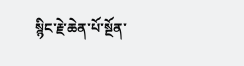སྙིང་རྗེ་ཆེན་པོ་སྔོན་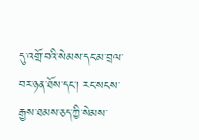དུ་འགྲོ་བའི་སེམས་དང་མ་བྲལ་བར་ཉན་ཐོས་དང་། རང་སངས་རྒྱས་ཐམས་ཅད་ཀྱི་སེམས་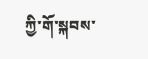ཀྱི་གོ་སྐབས་